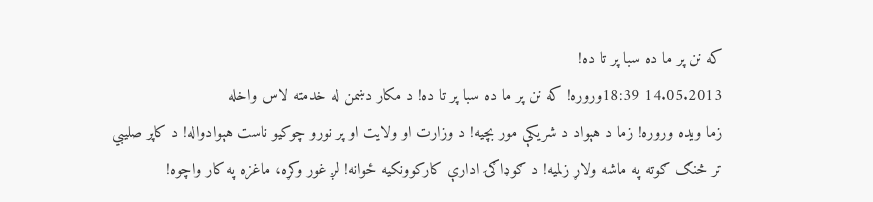که نن پر ما ده سبا پر تا ده!
14.05.2013 18:39وروره! که نن پر ما ده سبا پر تا ده! د مکار دښمن له خدمته لاس واخله
زما ويده وروره! زما د هېواد د شريکې مور بچيه! د وزارت او ولايت او پر نورو چوکيو ناست هېوادواله! د کاپر صليبي تر څنګ ګوته په ماشه ولاړ زلميه! د ګوډاګۍ ادارې کارکوونکيه ځوانه! لږ غور وکړه، ماغزه په کار واچوه!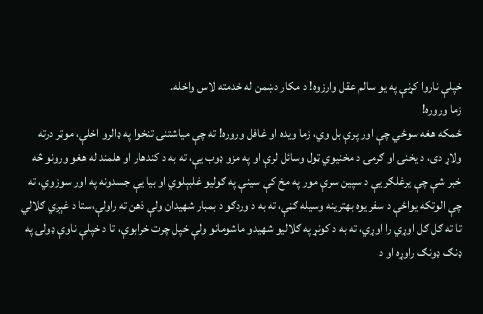خپلې ناروا کړنې په يو سالم عقل وارزوه! د مکار دښمن له خدمته لاس واخله.
زما وروره!
ځمکه هغه سوځي چې اور پرې بل وي، زما ويده او غافل وروره! ته چې مياشتنۍ تنخوا په ډالرو اخلې، موټر درته ولاړ دی، د يخنۍ او ګرمۍ د مخنيوي ټول وسائل لرې او په مزو ډوب يې، ته به د کندهار او هلمند له هغو ورونو څه خبر شې چې يرغلګر يې د سپين سرې مور په مخ کې سينې په ګوليو غلبېلوي او بيا يې جسدونه په اور سوزوي، ته چې الوتکه يواځې د سفر يوه بهترينه وسيله ګڼې، ته به د وردګو د بمبار شهيدان ولې ذهن ته راولې،ستا د غېږي ګلالي تا ته ګل ګل اوړي را اوړي، ته به د کونړ په ګلاليو شهيدو ماشومانو ولې خپل چرت خرابوې، تا د خپلې ناوې ډولۍ په ډنګ ډونګ راوړه او د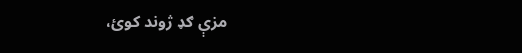مزې ګډ ژوند کوئ،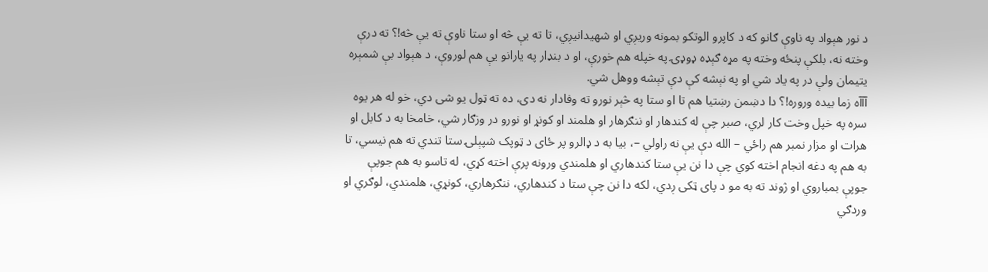د نور هېواد په ناوې ګانو که د کاپرو الوتکو بمونه وريږي او شهيدانيږي، تا ته يې څه او ستا ناوې ته يې څه!؟ ته درې وخته نه، بلکې پنځه وخته په مړه ګېډه ډوډۍ په خپله هم خورې، او د بنډار په يارانو يې هم لوروې، د هېواد بې شمېره يتيمان ولې در په ياد شي او په نېشه کې دې تېشه ووهل شي.
آآآه زما بيده وروره!؟ دا دښمن رښتيا هم تا او ستا په څېر نورو ته وفادار نه دی، ده ته ټول يو شی دي، خو له هر يوه سره په خپل وخت کار لري، صبر چې له کندهار او ننګرهار او هلمند او کونړ او نورو در وزګار شي، خامخا به د کابل او هرات او مزار نمبر هم راځي – الله دې يې نه راولي –، بيا به د ډالرو پر ځای د ټوپک شپېلۍ ستا تندي ته هم نيسي، تا به هم په دغه انجام اخته کوي چې دا نن يې ستا کندهاري او هلمندي ورونه پرې اخته کړي، له تاسو به هم جوپې جوپې بمباروي او ژوند ته به مو د پای ټکی ږدي، لکه دا نن چې ستا د کندهاري، ننګرهاري، کونړي، هلمندي، لوګري او وردګي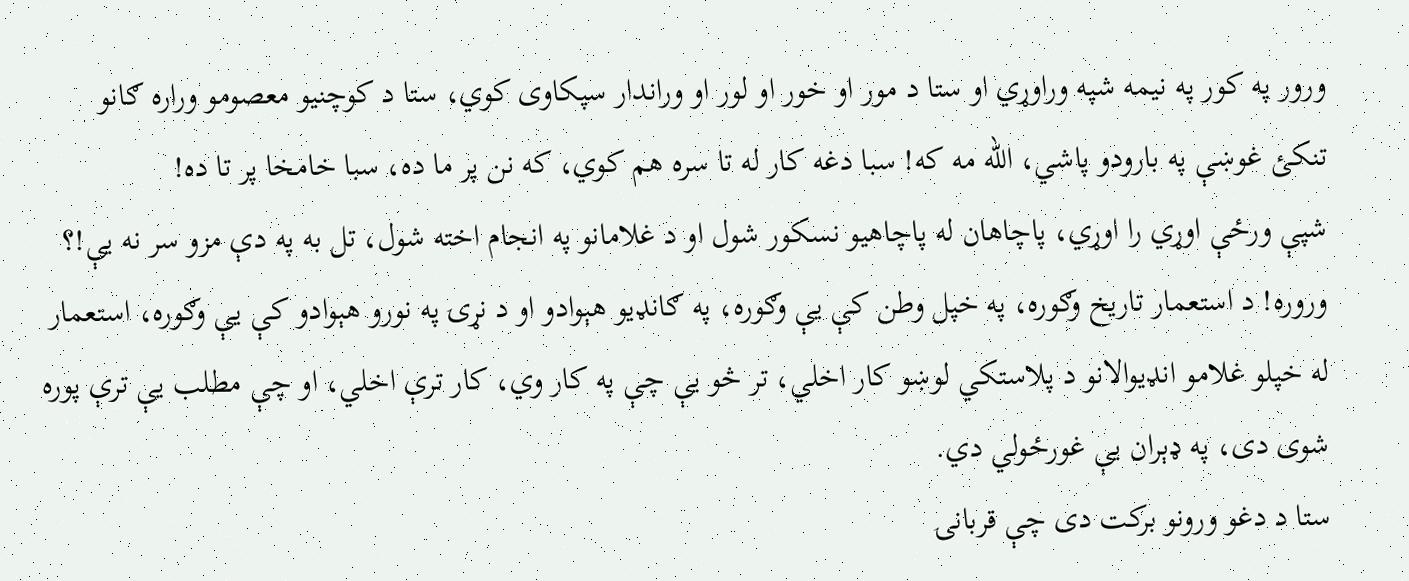ورور په کور په نيمه شپه وراوړي او ستا د مور او خور او لور او وراندار سپکاوی کوي، ستا د کوچنيو معصومو وراره ګانو تنکئ غوښې په بارودو پاشي، الله مه که! سبا دغه کار له تا سره هم کوي، که نن پر ما ده، سبا خامخا پر تا ده!
شپې ورځې اوړي را اوړي، پاچاهان له پاچاهيو نسکور شول او د غلامانو په انجام اخته شول، تل به په دې مزو سر نه يې!؟ وروره! د استعمار تاريخ وګوره، په خپل وطن کې يې وګوره، په ګانډيو هېوادو او د نړۍ په نورو هېوادو کې يې وګوره، استعمار له خپلو غلامو انډيوالانو د پلاستکي لوښو کار اخلي، تر څو يې چې په کار وي، کار ترې اخلي، او چې مطلب يې ترې پوره شوی دی، په ډېران يې غورځولي دي.
ستا د دغو ورونو برکت دی چې قربانۍ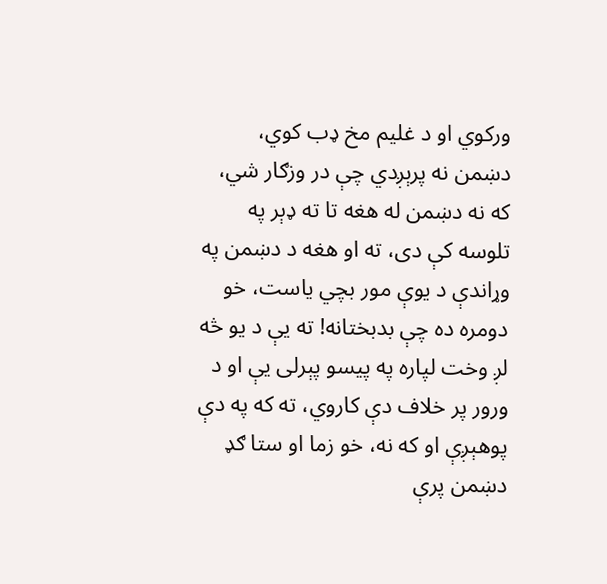ورکوي او د غليم مخ ډب کوي، دښمن نه پرېږدي چې در وزګار شي، که نه دښمن له هغه تا ته ډېر په تلوسه کې دی، ته او هغه د دښمن په وړاندې د يوې مور بچي ياست، خو دومره ده چې بدبختانه! ته يې د يو څه لږ وخت لپاره په پيسو پېرلی يې او د ورور پر خلاف دې کاروي، ته که په دې پوهېږې او که نه، خو زما او ستا ګډ دښمن پرې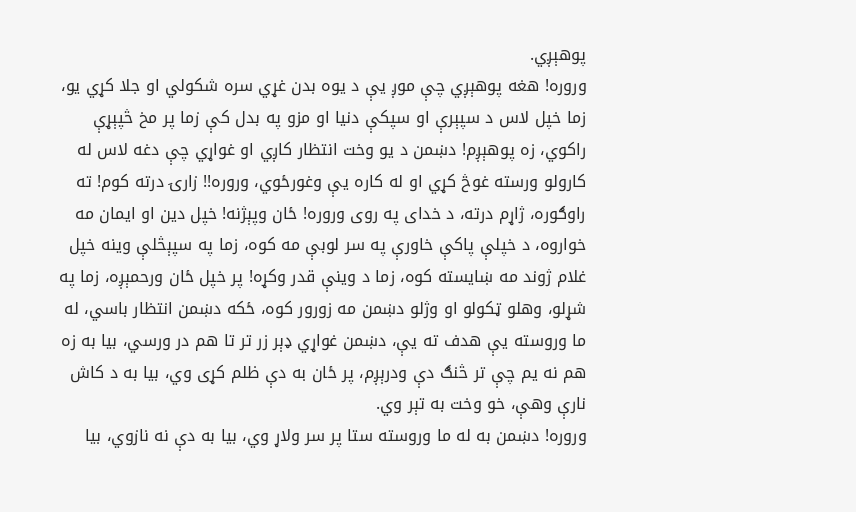پوهېږي.
وروره! هغه پوهېږي چې موږ يې د يوه بدن غړي سره شکولي او جلا کړي يو، زما خپل لاس د سپېرې او سپکې دنيا او مزو په بدل کې زما پر مخ څپېړې راکوي، زه پوهېږم! دښمن د يو وخت انتظار کاږي او غواړي چې دغه لاس له کارولو ورسته غوڅ کړي او له کاره یې وغورځوي، وروره!! زارۍ درته کوم! ته راوګوره، ژاړم درته، د خدای په روی وروره! ځان وپېژنه! خپل دين او ايمان مه خواروه، د خپلې پاکې خاورې په سر لوبې مه کوه، زما په سپېڅلې وينه خپل غلام ژوند مه ښايسته کوه، زما د وينې قدر وکړه! پر خپل ځان ورحمېږه، زما په شړلو، وهلو ټکولو او وژلو دښمن مه زورور کوه، ځکه دښمن انتظار باسي، له ما وروسته يې هدف ته يې، دښمن غواړي ډېر زر تر تا هم در ورسي، بيا به زه هم نه يم چې تر څنګ دې ودرېږم، پر ځان به دې ظلم کړی وي، بيا به د کاش نارې وهې، خو وخت به تېر وي.
وروره! دښمن به له ما وروسته ستا پر سر ولاړ وي، بيا به دې نه نازوي، بيا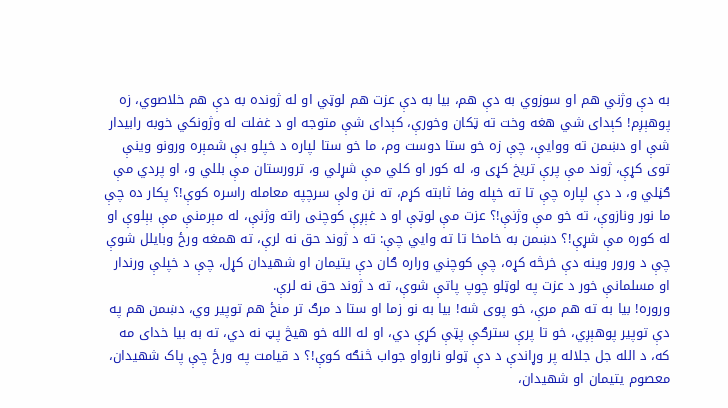به دې وژني هم او سوزوي به دې هم، بيا به دې عزت هم لوټي او له ژونده به دې هم خلاصوي، زه پوهېږم! کېدای شي هغه وخت ته ټکان وخورې، کېدای شې متوجه او د غفلت له وژونکي خوبه رابيدار شې او دښمن ته ووايې، چې زه خو ستا دوست وم، ما خو ستا لپاره د خپلو بې شمېره ورونو وينې توی کړې، ژوند مې پرې تريخ کړی و، له کور او کلي مې شړلي و، ترورستان مې بللي و، او پردي مې ګڼلي و، د دې لپاره چې تا ته خپله وفا ثابته کړم، ته نن ولې سرچپه معامله راسره کوې!؟ پکار ده چې ما نور ونازوې، ته خو مې وژنې!؟ عزت مې لوټې او د غېږې کوچنی راته وژنې، له مېرمنې مې بېلوې او له کوره مې شړې!؟ دښمن به خامخا تا ته وايي چې: ته د ژوند حق نه لرې، ته همغه ورځ وبايلل شوې چې د ورور وينه دې خرڅه کړه، چې کوچني وراره ګان دې يتيمان او شهيدان کړل، چې د خپلې ورندار او مسلمانې خور د عزت په لوټلو چوپ پاتې شوې، ته د ژوند حق نه لرې.
وروره! بيا به ته هم مرې، خو پوی شه! بيا به نو زما او ستا د مرګ تر منځ هم توپير وي، دښمن هم په دې توپير پوهېږي، خو تا پرې سترګې پټې کړې دي، او له الله خو هيڅ پټ نه دي، ته به بيا خدای مه که، د الله جل جلاله پر وړاندې د دې ټولو نارواو جواب څنګه کوې!؟ د قيامت په ورځ چې پاک شهيدان، معصوم يتيمان او شهيدان،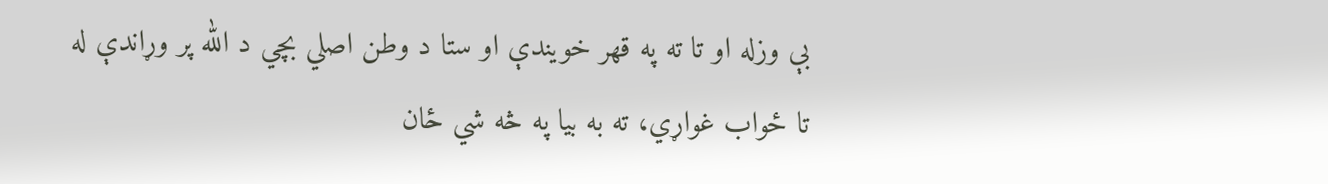بې وزله او تا ته په قهر خويندې او ستا د وطن اصلي بچي د الله پر وړاندې له تا ځواب غواړي، ته به بيا په څه شي ځان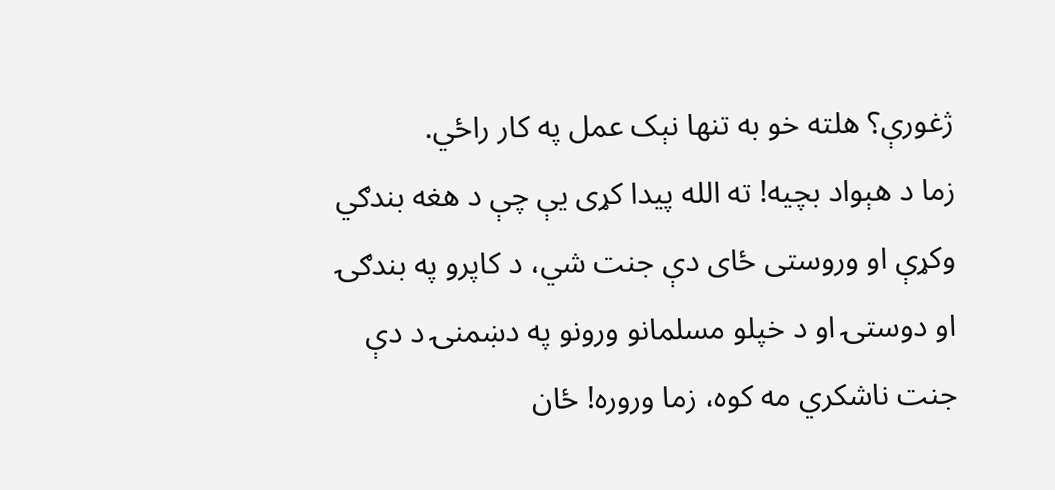ژغورې؟ هلته خو به تنها نېک عمل په کار راځي.
زما د هېواد بچيه! ته الله پيدا کړی يې چې د هغه بندګي وکړې او وروستی ځای دې جنت شي، د کاپرو په بندګۍ او دوستۍ او د خپلو مسلمانو ورونو په دښمنۍ د دې جنت ناشکري مه کوه، زما وروره! ځان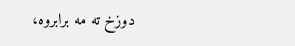دوزخ ته مه برابروه،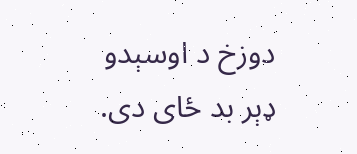دوزخ د اوسېدو ډېر بد ځای دی.